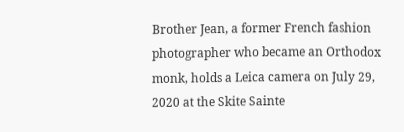Brother Jean, a former French fashion photographer who became an Orthodox monk, holds a Leica camera on July 29, 2020 at the Skite Sainte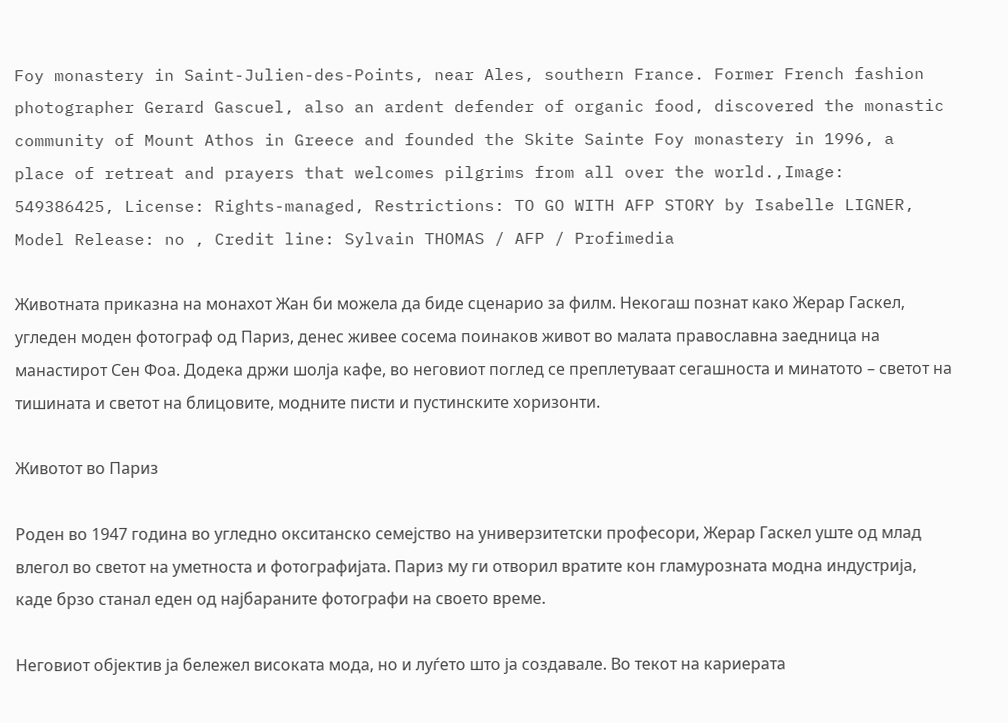Foy monastery in Saint-Julien-des-Points, near Ales, southern France. Former French fashion photographer Gerard Gascuel, also an ardent defender of organic food, discovered the monastic community of Mount Athos in Greece and founded the Skite Sainte Foy monastery in 1996, a place of retreat and prayers that welcomes pilgrims from all over the world.,Image: 549386425, License: Rights-managed, Restrictions: TO GO WITH AFP STORY by Isabelle LIGNER, Model Release: no , Credit line: Sylvain THOMAS / AFP / Profimedia

Животната приказна на монахот Жан би можела да биде сценарио за филм. Некогаш познат како Жерар Гаскел, угледен моден фотограф од Париз, денес живее сосема поинаков живот во малата православна заедница на манастирот Сен Фоа. Додека држи шолја кафе, во неговиот поглед се преплетуваат сегашноста и минатото – светот на тишината и светот на блицовите, модните писти и пустинските хоризонти.

Животот во Париз

Роден во 1947 година во угледно окситанско семејство на универзитетски професори, Жерар Гаскел уште од млад влегол во светот на уметноста и фотографијата. Париз му ги отворил вратите кон гламурозната модна индустрија, каде брзо станал еден од најбараните фотографи на своето време.

Неговиот објектив ја бележел високата мода, но и луѓето што ја создавале. Во текот на кариерата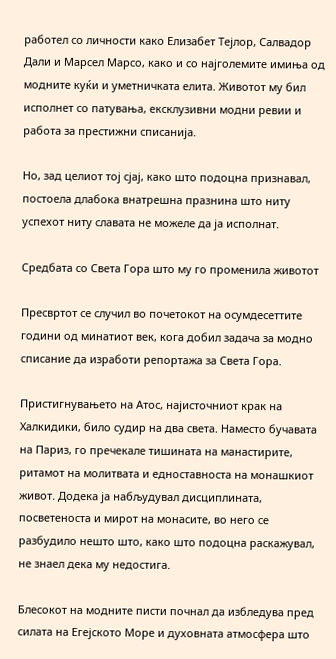работел со личности како Елизабет Тејлор, Салвадор Дали и Марсел Марсо, како и со најголемите имиња од модните куќи и уметничката елита. Животот му бил исполнет со патувања, ексклузивни модни ревии и работа за престижни списанија.

Но, зад целиот тој сјај, како што подоцна признавал, постоела длабока внатрешна празнина што ниту успехот ниту славата не можеле да ја исполнат.

Средбата со Света Гора што му го променила животот

Пресвртот се случил во почетокот на осумдесеттите години од минатиот век, кога добил задача за модно списание да изработи репортажа за Света Гора.

Пристигнувањето на Атос, најисточниот крак на Халкидики, било судир на два света. Наместо бучавата на Париз, го пречекале тишината на манастирите, ритамот на молитвата и едноставноста на монашкиот живот. Додека ја набљудувал дисциплината, посветеноста и мирот на монасите, во него се разбудило нешто што, како што подоцна раскажувал, не знаел дека му недостига.

Блесокот на модните писти почнал да избледува пред силата на Егејското Море и духовната атмосфера што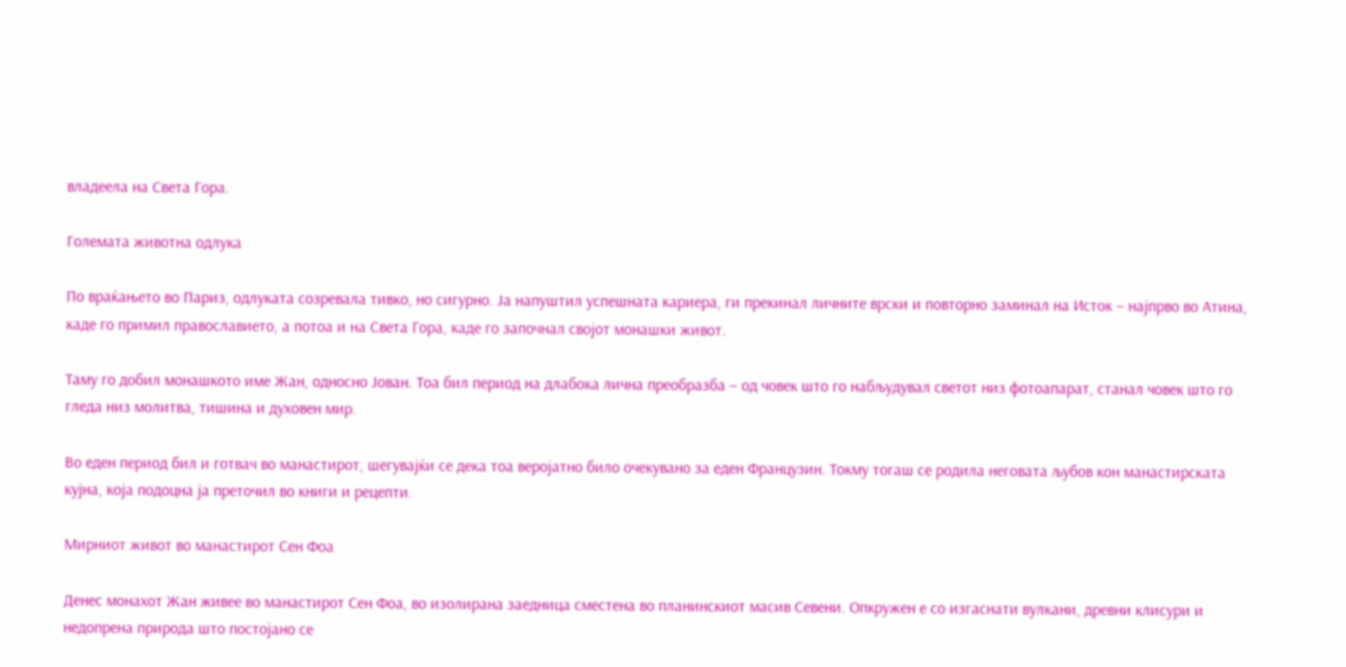владеела на Света Гора.

Големата животна одлука

По враќањето во Париз, одлуката созревала тивко, но сигурно. Ја напуштил успешната кариера, ги прекинал личните врски и повторно заминал на Исток – најпрво во Атина, каде го примил православието, а потоа и на Света Гора, каде го започнал својот монашки живот.

Таму го добил монашкото име Жан, односно Јован. Тоа бил период на длабока лична преобразба – од човек што го набљудувал светот низ фотоапарат, станал човек што го гледа низ молитва, тишина и духовен мир.

Во еден период бил и готвач во манастирот, шегувајќи се дека тоа веројатно било очекувано за еден Французин. Токму тогаш се родила неговата љубов кон манастирската кујна, која подоцна ја преточил во книги и рецепти.

Мирниот живот во манастирот Сен Фоа

Денес монахот Жан живее во манастирот Сен Фоа, во изолирана заедница сместена во планинскиот масив Севени. Опкружен е со изгаснати вулкани, древни клисури и недопрена природа што постојано се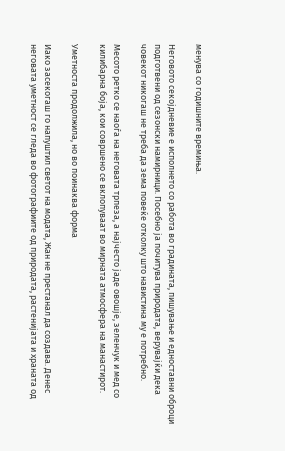менува со годишните времиња.

Неговото секојдневие е исполнето со работа во градината, пишување и едноставни оброци подготвени од сезонски намирници. Посебно ја почитува природата, верувајќи дека човекот никогаш не треба да зема повеќе отколку што навистина му е потребно.

Месото ретко се наоѓа на неговата трпеза, а најчесто јаде овошје, зеленчук и мед со килибарна боја, кои совршено се вклопуваат во мирната атмосфера на манастирот.

Уметноста продолжила, но во поинаква форма

Иако засекогаш го напуштил светот на модата, Жан не престанал да создава. Денес неговата уметност се гледа во фотографиите од природата, растенијата и храната од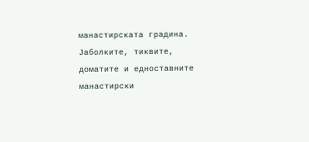манастирската градина. Јаболките, тиквите, доматите и едноставните манастирски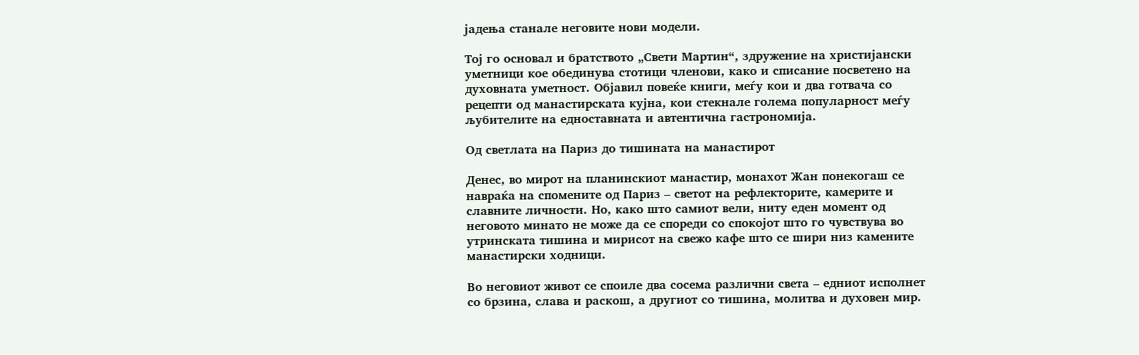јадења станале неговите нови модели.

Тој го основал и братството „Свети Мартин“, здружение на христијански уметници кое обединува стотици членови, како и списание посветено на духовната уметност. Објавил повеќе книги, меѓу кои и два готвача со рецепти од манастирската кујна, кои стекнале голема популарност меѓу љубителите на едноставната и автентична гастрономија.

Од светлата на Париз до тишината на манастирот

Денес, во мирот на планинскиот манастир, монахот Жан понекогаш се навраќа на спомените од Париз – светот на рефлекторите, камерите и славните личности. Но, како што самиот вели, ниту еден момент од неговото минато не може да се спореди со спокојот што го чувствува во утринската тишина и мирисот на свежо кафе што се шири низ камените манастирски ходници.

Во неговиот живот се споиле два сосема различни света – едниот исполнет со брзина, слава и раскош, а другиот со тишина, молитва и духовен мир.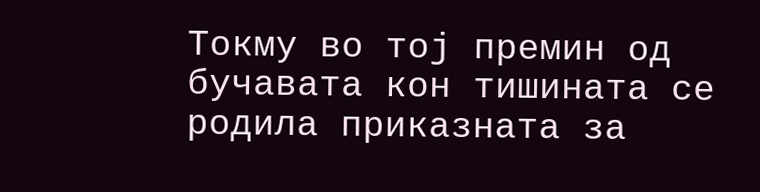Токму во тој премин од бучавата кон тишината се родила приказната за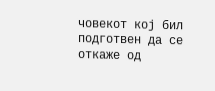човекот кој бил подготвен да се откаже од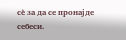сè за да се пронајде себеси.